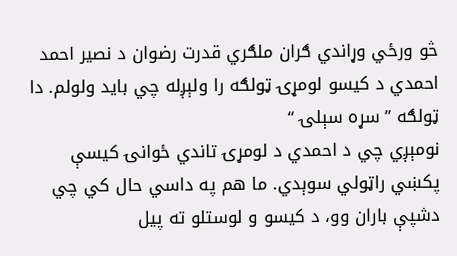څو ورځي وړاندي ګران ملګري قدرت رضوان د نصیر احمد احمدي د کیسو لومړۍ ټولګه را ولېږله چي باید ولولم. دا ټولګه ” سړه سېلۍ “
نومېږي چي د احمدي د لومړۍ تاندي ځوانۍ کیسې پکښي راټولي سوېدي. ما هم په داسي حال کي چي دشپې باران وو، د کیسو و لوستلو ته پیل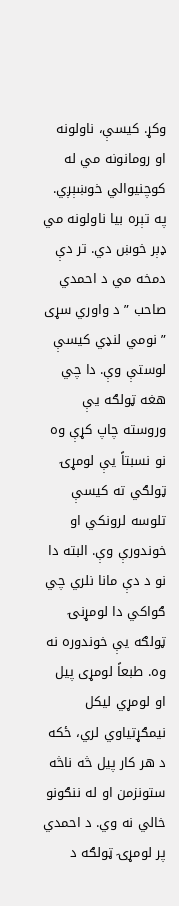وکړ. کیسې، ناولونه او رومانونه مي له کوچنیوالي خوښېږي. په تېره بیا ناولونه مي ډېر خوښ دي. تر دې دمخه مي د احمدي صاحب ” د واوري سړی ” نومي لنډي کیسې لوستې وې. دا چي هغه ټولګه یې وروسته چاپ کړې وه نو نسبتاً یې لومړۍ ټولګي ته کیسې تلوسه لرونکي او خوندورې وې. البته دا نو د دې مانا نلري چي ګواکي دا لومړنۍ ټولګه یې خوندوره نه وه. طبعاً لومړی پیل او لومړي لیکل نیمګړتیاوي لري، ځکه د هر کار پیل څه ناڅه ستونزمن او له ننګونو خالي نه وي. د احمدي پر لومړۍ ټولګه د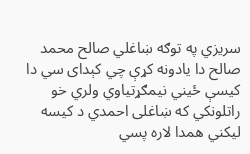سریزي په توګه ښاغلي صالح محمد صالح دا یادونه کړې چي کېدای سي دا کیسې ځیني نیمګړتیاوي ولري خو راتلونکي که ښاغلی احمدي د کیسه لیکني همدا لاره پسي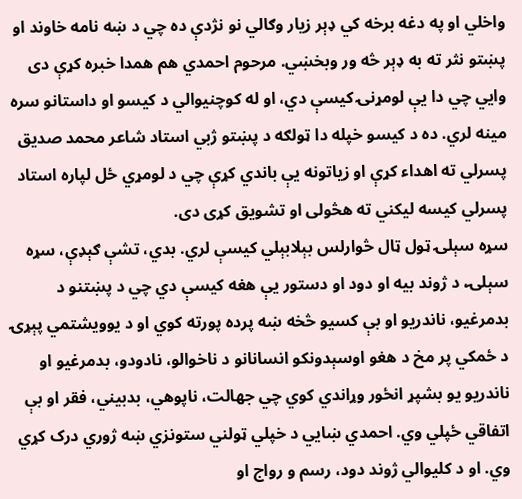واخلي او په دغه برخه کي ډېر زیار وګالي نو نژدې ده چي د ښه نامه خاوند او پښتو نثر ته به ډېر څه ور وبخښي. مرحوم احمدي هم همدا خبره کړې دی وایي چي دا یې لومړنۍ کیسې دي، او له کوچنیوالي د کیسو او داستانو سره مینه لري. ده د کیسو خپله دا ټولګه د پښتو ژبي استاد شاعر محمد صدیق پسرلي ته اهداء کړې او زیاتونه یې باندي کړې چي د لومړي ځل لپاره استاد پسرلي کیسه لیکني ته هڅولی او تشویق کړی دی.
سړه سېلۍ ټول ټال څوارلس بېلابېلي کیسې لري. بدي، تشې ګېډې، سړه سېلۍ، د ژوند بیه او دود او دستور یې هغه کیسې دي چي د پښتنو د بدمرغیو، ناندریو او بې کسیو څخه ښه پرده پورته کوي او د یوویشتمي پېړۍ د ځمکي پر مخ د هغو اوسېدونکو انسانانو د ناخوالو، نادودو، بدمرغیو او ناندریو یو بشپړ انځور وړاندي کوي چي جهالت، ناپوهي، بدبیني، فقر او بې اتفاقي ځپلي وي. احمدي ښایي د خپلي ټولني ستونزي ښه ژوري درک کړي وي. او د کلیوالي ژوند دود، رسم و رواج او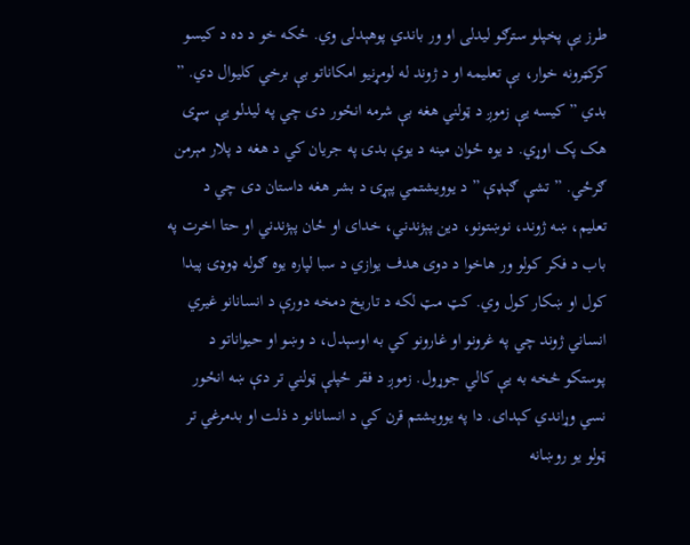طرز یې پخپلو سترګو لیدلی او ور باندي پوهېدلی وي. ځکه خو د ده د کیسو کرکټرونه خوار، بې تعلیمه او د ژوند له لومړنیو امکاناتو بې برخي کلیوال دي. ” بدي ” کیسه یې زموږ د ټولني هغه بې شرمه انځور دی چي په لیدلو یې سړی هک پک اوړي. د یوه ځوان مینه د یوې بدۍ په جریان کي د هغه د پلار مېرمن ګرځي. ” تشې ګېډې ” د یوویشتمي پېړۍ د بشر هغه داستان دی چي د تعلیم، ښه ژوند، نوښتونو، دین پېژندني، خدای او ځان پېژندني او حتا اخرت په باب د فکر کولو ور هاخوا د دوی هدف یوازي د سبا لپاره یوه ګوله ډوډۍ پیدا کول او ښکار کول وي. کټ مټ لکه د تاریخ دمخه دورې د انسانانو غیري انساني ژوند چي په غرونو او غارونو کي به اوسېدل، د وښو او حیواناتو د پوستکو څخه به یې کالي جوړول. زموږ د فقر ځپلې ټولني تر دې ښه انځور نسي وړاندي کېدای. دا په یوویشتم قرن کي د انسانانو د ذلت او بدمرغي تر ټولو یو روښانه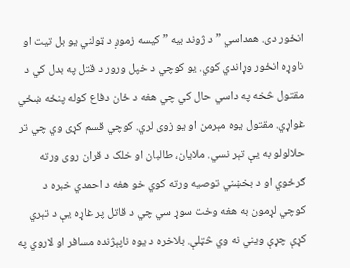انځور دی. همداسي ” د ژوند بیه ” کیسه زموږ د ټولني یو بل تیت او ناوړه انځور وړاندي کوي. یو کوچي د خپل ورور د قتل په بدل کي د مقتول څخه په داسي حال کي چي هغه د ځان دفاع کوله پنځه ښځي غواړي. مقتول یوه مېرمن او یو زوی لري. کوچي قسم کړی وي چي تر حلالولو به یې تېر نسي. ملایان، طالبان او خلک د قران روی ورته ګرځوي او د بخښني توصیه ورته کوي خو هغه د احمدي خبره د کوچي لړمون به هغه وخت سوړ سي چي د قاتل پر غاړه یې د تېري کړې چړې ویني نه وي څټلې. بلاخره د یوه ناپېژنده مسافر او لاروي په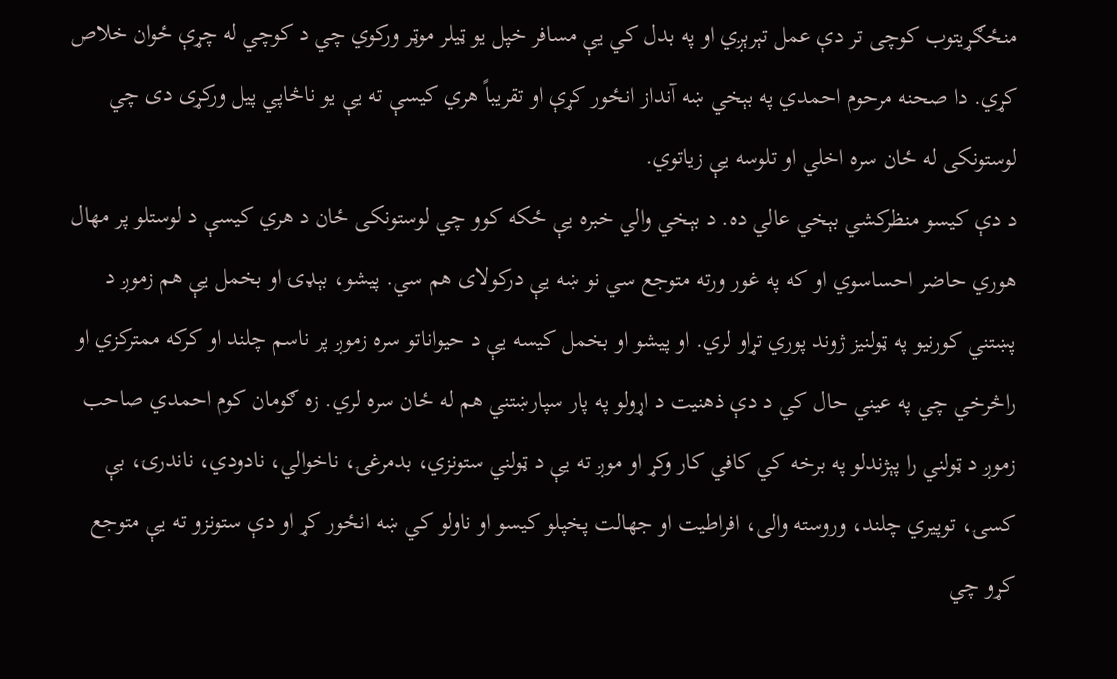منځګړیتوب کوچی تر دې عمل تېرېږي او په بدل کي یې مسافر خپل یو ټیلر موټر ورکوي چي د کوچي له چړې ځوان خلاص کړي. دا صحنه مرحوم احمدي په بېخي ښه آنداز انځور کړې او تقریباً هري کیسې ته یې یو ناڅاپي پیل ورکړی دی چي لوستونکی له ځان سره اخلي او تلوسه یې زیاتوي.
د دې کیسو منظرکشي بېخي عالي ده. د بېخي والي خبره یې ځکه کوو چي لوستونکی ځان د هري کیسې د لوستلو پر مهال هوري حاضر احساسوي او که په غور ورته متوجع سي نو ښه یې درکولای هم سي. پیشو، بېډۍ او بخمل یې هم زموږ د پښتني کورنیو په ټولنیز ژوند پوري تړاو لري. او پيشو او بخمل کیسه یې د حیواناتو سره زموږ پر ناسم چلند او کرکه ممترکزي او راڅرخي چي په عیني حال کي د دې ذهنیت د اړولو په پار سپارښتني هم له ځان سره لري. زه ګومان کوم احمدي صاحب زموږ د ټولني را پېژندلو په برخه کي کافي کار وکړ او موږ ته یې د ټولني ستونزي، بدمرغۍ، ناخوالي، نادودي، ناندرۍ، بې کسۍ، توپیري چلند، وروسته والی، افراطیت او جهالت پخپلو کیسو او ناولو کي ښه انځور کړ او دې ستونزو ته یې متوجع کړو چي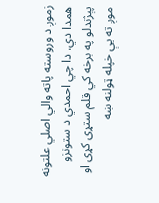زموږ د وروسته پاته والي اصلي علتونه همدا دي. دا چي احمدي د ستونزو پېژندلو په برخه کي قلم ستړی کړی او موږ ته یې خپله ټولنه ښه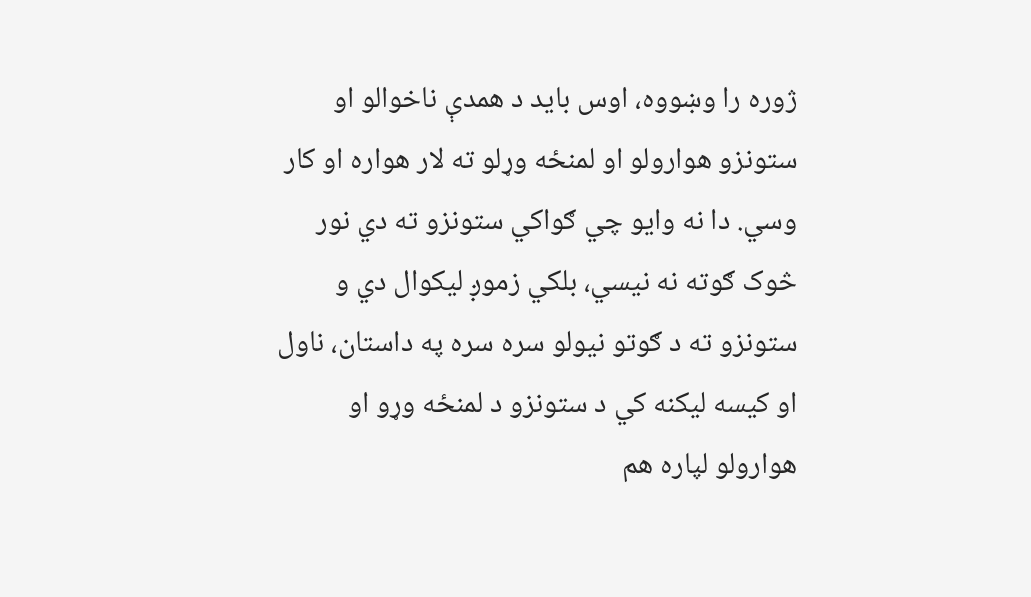ژوره را وښووه، اوس باید د همدې ناخوالو او ستونزو هوارولو او لمنځه وړلو ته لار هواره او کار وسي. دا نه وایو چي ګواکي ستونزو ته دي نور څوک ګوته نه نیسي، بلکي زموږ لیکوال دي و ستونزو ته د ګوتو نیولو سره سره په داستان، ناول او کیسه لیکنه کي د ستونزو د لمنځه وړو او هوارولو لپاره هم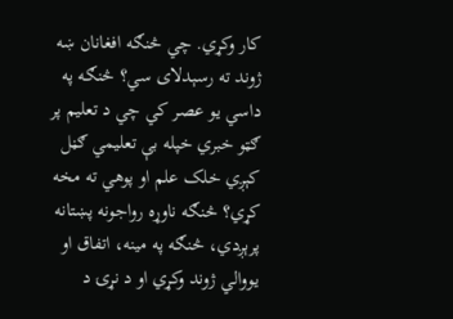کار وکړي. چي څنګه افغانان ښه ژوند ته رسېدلای سي؟ څنګه په داسي یو عصر کي چي د تعلیم پر ګټو خبري خپله بې تعلیمي ګڼل کېږي خلک علم او پوهي ته مخه کړي؟ څنګه ناوړه رواجونه پښتانه پرېږدي، څنګه په مینه، اتفاق او يووالي ژوند وکړي او د نړۍ د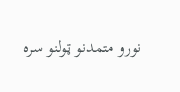نورو متمدنو ټولنو سره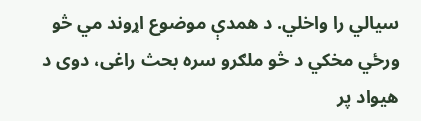سیالي را واخلي. د همدې موضوع اړوند مي څو ورځي مخکي د څو ملګرو سره بحث راغی، دوی د هیواد پر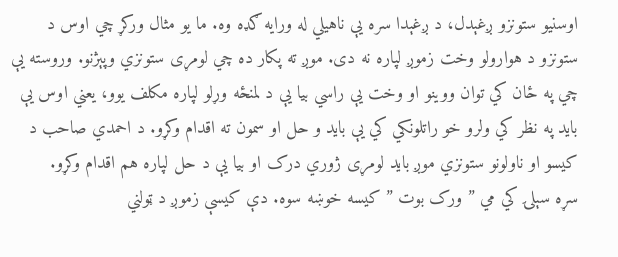اوسنیو ستونزو ږغېدل، د ږغېدا سره یې ناهیلي له ورایه ګډه وه. ما یو مثال ورکړ چي اوس د ستونزو د هوارولو وخت زموږ لپاره نه دی. موږ ته پکار ده چي لومړی ستونزي وپېژنو. وروسته یې چي په ځان کي توان ووینو او وخت یې راسي بیا یې د لمنځه وړلو لپاره مکلف یوو، یعني اوس یې باید په نظر کي ولرو خو راتلونکي کي یې باید و حل او سمون ته اقدام وکړو. د احمدي صاحب د کیسو او ناولونو ستونزي موږ باید لومړی ژوري درک او بیا یې د حل لپاره هم اقدام وکړو.
سړه سېلۍ کي مي ” ورک بوت ” کیسه خوښه سوه. دې کیسې زموږ د ټولني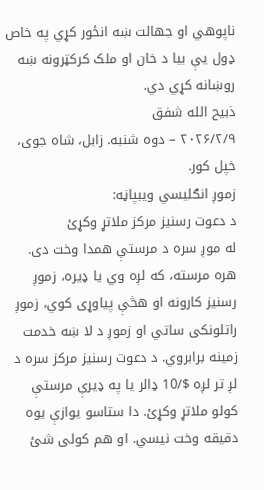ناپوهي او جهالت ښه انځور کړي په خاص ډول یې بیا د خان او ملک کرکټرونه ښه روښانه کړي دي.
ذبیح الله شفق
۲۰۲۶/۲/۹ – دوه شنبه. زابل، شاه جوی، خپل کور.
زموږ انګلیسي ویبپاڼه:
د دعوت رسنیز مرکز ملاتړ وکړئ
له موږ سره د مرستې همدا وخت دی. هره مرسته، که لږه وي یا ډیره، زموږ رسنیز کارونه او هڅې پیاوړی کوي، زموږ راتلونکی ساتي او زموږ د لا ښه خدمت زمینه برابروي. د دعوت رسنیز مرکز سره د لږ تر لږه $/10 ډالر یا په ډیرې مرستې کولو ملاتړ وکړئ. دا ستاسو یوازې یوه دقیقه وخت نیسي. او هم کولی شئ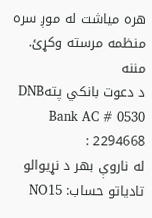هره میاشت له موږ سره منظمه مرسته وکړئ. مننه
د دعوت بانکي پتهDNB Bank AC # 0530 2294668 :
له ناروې بهر د نړیوالو تادیاتو حساب: NO15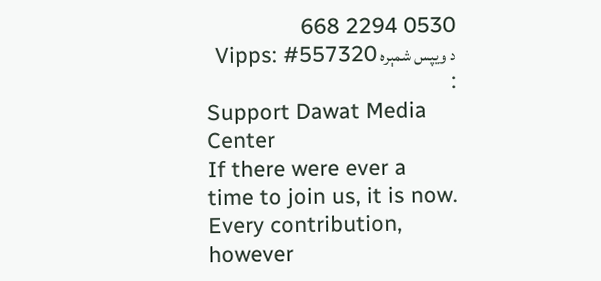0530 2294 668
د ویپس شمېره Vipps: #557320 :
Support Dawat Media Center
If there were ever a time to join us, it is now. Every contribution, however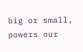big or small, powers our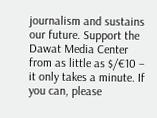journalism and sustains our future. Support the Dawat Media Center from as little as $/€10 – it only takes a minute. If you can, please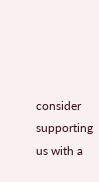consider supporting us with a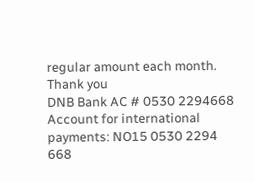regular amount each month. Thank you
DNB Bank AC # 0530 2294668
Account for international payments: NO15 0530 2294 668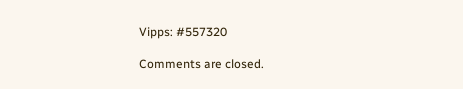Vipps: #557320

Comments are closed.